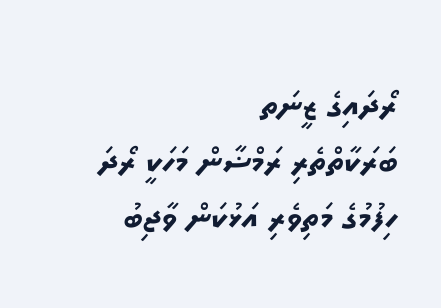ރޯދައިގެ ޒީނަތ
ބަރަކާތްތެރި ރަމްޟާން މަހަކީ ރޯދަ ހިފުމުގެ މަތިވެރި އަޅުކަން ވާޖިބު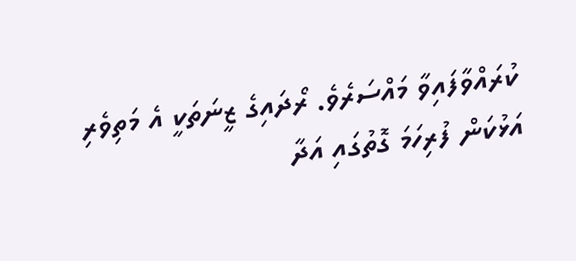ކުރައްވާފައިވާ މައްސަރެވެ. ރޯދައިގެ ޒީނަތަކީ އެ މަތިވެރި އަޅުކަން ފުރިހަމަ ގޮތުގައި އަދާ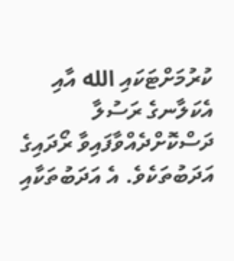ކުރުމަށްޓަކައި الله އާއި އެކަލާނގެ ރަސުލާ  ދަސްކޮށްދެއްވާފައިވާ ރޯދައިގެ އަދަބުތަކެވެ. އެ އަދަބުތަކާއި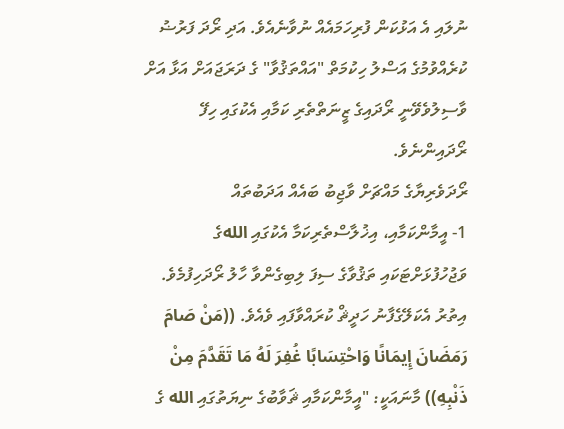ނުލައި އެ އަޅުކަން ފުރިހަމައެއް ނުވާނެއެވެ. އަދި ރޯދަ ފަރުޟު ކުރެއްވުމުގެ އަސްލު ހިކުމަތް "އައްތަޤުވާ" ގެ ދަރަޖައަށް އަޅާ އަށް ވާސިލުވެވޭނީ ރޯދައިގެ ޒީނަތްތެރި ކަމާއި އެކުގައި ހިފޭ ރޯދައިންނެވެ.
ރޯދަވެރިޔާގެ މައްޗަށް ވާޖިބު ބައެއް އަދަބުތައް
1- އީމާންކަމާއި، އިޚުލާސްތެރިކަމާ އެކުގައި اللهގެ ވަޖުހުފުޅަށްޓަކައި ތަޤުވާގެ ސިފަ ލިބިގެންވާ ހާލު ރޯދަހިފުމެވެ. އިތުރު އެކަލޭގެފާނު ހަދީޘް ކުރައްވާފައި ވެއެވެ. ((مَنْ صَامَ رَمَضَانَ إِيمَانًا وَاحْتِسَابًا غُفِرَ لَهُ مَا تَقَدَّمَ مِنْ ذَنْبِهِ)) މާނައަކީ: "އީމާންކަމާއި ޘަވާބުގެ ނިޔަތުގައި الله ގެ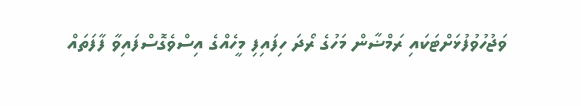ވަޖުހުވުފުޅަށްޓަކައި ރަމްޟާން މަހުގެ ރޯދަ ހިފައިފި މީހެއްގެ އިސްވެގޮސްފައިވާ ފާފަތައް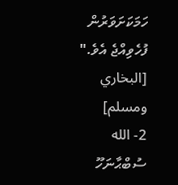ހަމަކަށަވަރުން ފުހެވިއްޖެ އެވެ." [البخاري ومسلم]
2- الله ސުބްޙާނަހޫ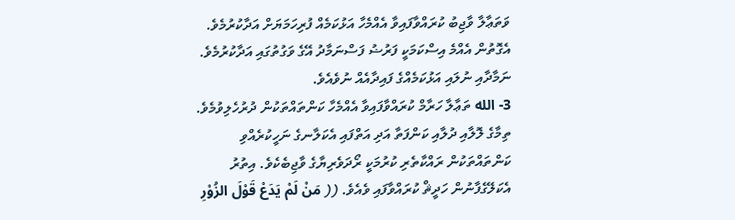ވަތަޢާލާ ވާޖިބު ކުރައްވާފައިވާ އެއްމެހާ އަޅުކަމެއް ފުރިހަމަޔަށް އަދާކުރުމެވެ. އެގޮތުން އެއްމެ އިސްކަމަކީ ފަރުޟު ފަސްނަމާދު އޭގެ ވަގުތުގައި އަދާކުރުމެވެ. ނަމާދާއި ނުލައި އަޅުކަމެއްގެ ފައިދާއެއް ނުވެއެވެ.
3- الله ތަޢާލާ ހަރާމް ކުރައްވާފައިވާ އެއްމެހާ ކަންތައްތަކުން ދުރުހެލިވުމެވެ. ތިމާގެ ލޮލާއި ދުލާއި ކަންފަތާ އަދި އަތްފައި އެކަލާނގެ ނަހީކުރެއްވި ކަންތައްތަކުން ރައްކާތެރި ކުރުމަކީ ރޯދަވެރިޔާގެ ވާޖިބެކެވެ. އިތުރު އެކަލޭގެފާނުން ހަދީޘް ކުރައްވާފައި ވެއެވެ. (( مَنْ لَمْ يَدَعْ قَوْلَ الزُوْرِ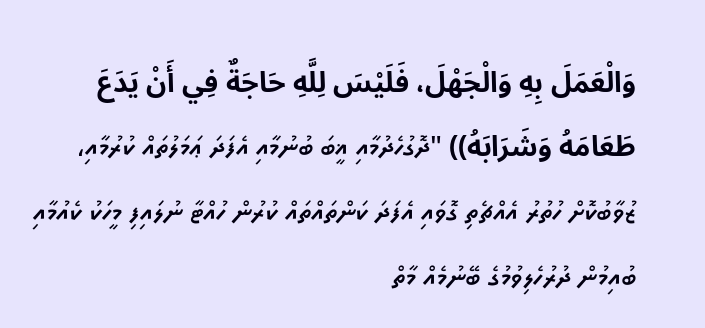وَالْعَمَلَ بِهِ وَالْجَهْلَ، فَلَيْسَ لِلَّهِ حَاجَةٌ فِي أَنْ يَدَعَ طَعَامَهُ وَشَرَابَهُ)) "ދޮގުހެދުމާއި ޣީބަ ބުނުމާއި އެފަދަ ޢަމަލުތައް ކުރުމާއި، ޒުވާބުކޮށް ހުތުރު އެއްޗެތި ގޮވައި އެފަދަ ކަންތައްތައް ކުރުން ހުއްޓާ ނުލައިފި މީހަކު ކެއުމާއި ބުއިމުން ދުރުހެލިވުމުގެ ބޭނުމެއް މާތް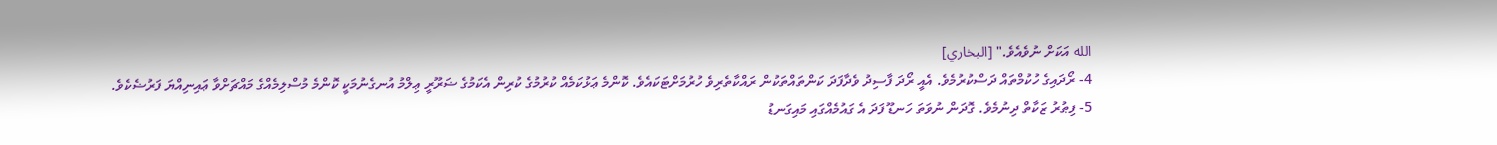الله އަކަށް ނުވެއެވެ." [البخاري]
4- ރޯދައިގެ ހުކުމްތައް ދަސްކުރުމެވެ. އެއީ ރޯދަ ފާސިދު ވެދާފަދަ ކަންތައްތަކުން ރައްކާތެރިވެ ހުރުމަށްޓަކައެވެ. ކޮންމެ ޢަޅުކަމެއް ކުރުމުގެ ކުރިން އެކަމުގެ ޟަރޫރީ ޢިލްމު އުނގެނުމަކީ ކޮންމެ މުސްލިމެއްގެ މައްޗަށްވާ ޢައިނިއްޔަ ފަރުޟެކެވެ.
5- ފިޠުރު ޒަކާތް ދިނުމެވެ. ގޮދަން ނުވަތަ ހަނޑޫ ފަދަ އެ ގައުމެއްގައި މައިގަނޑު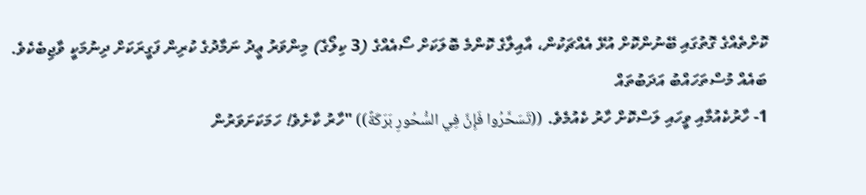ކޮށްތެއްގެ ގޮތުގައި ބޭނުންކޮށް އުޅޭ އެއްޗަކުން، އާއިލާގެ ކޮންމެ ބޮލަކަށް ސޯއެއްގެ (3 ކިލޯގެ) މިންވަރު ޢީދު ނަމާދުގެ ކުރިން ފަގީރަކަށް ދިނުމަކީ ވާޖިބެކެވެ.
ބައެއް މުސްތަހައްބު އަދަބުތައް
1- ހާރުކެއުމާއި ވީހައި ލަސްކޮށް ހާރު ކެއުމެވެ. ((تَسَحَّرُوا فَإِنَّ فِي السُّحُورِ بَرَكَةً)) "ހާރު ކާށެވެ! ހަމަކަށަވަރުން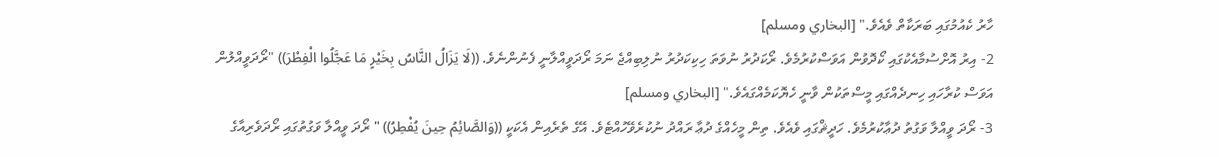ހާރު ކެއުމުގައި ބަރަކާތް ވެއެވެ." [البخاري ومسلم]
2- އިރު އޮށްސުމާއެކުގައި ކޯދޮވުން އަވަސްކުރުމެވެ. ރޯކަދުރު ނުވަތަ ހިކިކަދުރު ނުލިބިއްޖެ ނަމަ ރޯދަވީއްލާނީ ފެނުންނެވެ. ((لَا يَزَالُ النَّاسُ بِخَيْرٍ مَا عَجَّلُوا الْفِطْرَ)) "ރޯދަވީއްލުން އަވަސް ކުރާހައި ހިނދެއްގައި މީސްތަކުން ވާނީ ހެޔޮކަމެއްގައެވެ." [البخاري ومسلم]
3- ރޯދަ ވީއްލާ ވަގުތު ދުޢާކުރުމެވެ. ހަދީޘްގައި ވެއެވެ. ތިން މީހެއްގެ ދުޢާ ރައްދު ނުކުރެވޭހުއްޓެވެ. އޭގެ ތެރެއިން އެކަކީ ((وَالصَّائِمُ حِينَ يُفْطِرُ)) " ރޯދަ ވީއްލާ ވަގުތުގައި ރޯދަވެރިއާގެ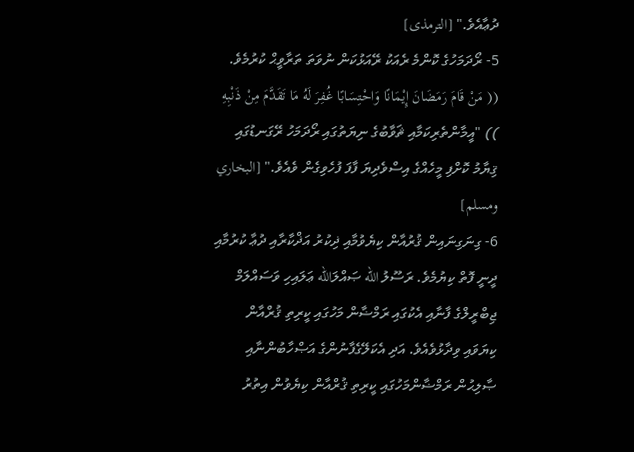ދުޢާއެވެ." [الترمذى]
5- ރޯދަމަހުގެ ކޮންމެ ރެއަކު ރޭއަޅުކަން ނުވަތަ ތަރާވީޙް ކުރުމެވެ. (( مَنْ قَامَ رَمَضَانَ إِيْمَانًا وَاحْتِسَابًا غُفِرَ لَهُ مَا تَقَدَّمَ مِنْ ذَنْبِهِ )) "އީމާންތެރިކަމާއި ޘަވާބުގެ ނިޔަތުގައި ރޯދަމަހު ރޭގަނޑުގައި ޤިޔާމު ކޮށްފި މީހެއްގެ އިސްވެދިޔަ ފާފަ ފުހެވިގެން ވެއެވެ." [البخاري ومسلم]
6- ގިނަގިނައިން ޤުރުއާން ކިޔެވުމާއި ޛިކުރު އަޛްކާރާއި ދުޢާ ކުރުމާއި ދީނީ ފޮތް ކިޔުމެވެ. ރަސޫލު الله ޞައްލަالله ޢަލައިހި ވަސައްލަމް ޖިބްރީލްގެ ފާނާއި އެކުގައި ރަމްޟާން މަހުގައި ކީރިތި ޤުރްއާން ކިޔަވައި ވިދާޅުވެއެވެ. އަދި އެކަލޭގެފާނުންގެ އަޞްހާބުންނާއި ޞާލިޙުން ރަމްޟާންމަހުގައި ކީރިތި ޤުރްއާން ކިޔެވުން އިތުރު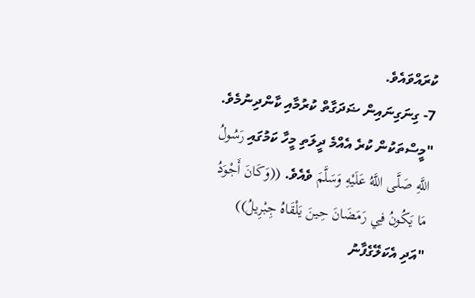ކުރައްވައެވެ.
7- ގިނަގިނައިން ޟަދަގާތް ކުރުމާއި ކާންދިނުމެވެ. "މީސްތަކުން ކުރެ އެއްމެ ދީލަތި މީހާ ކަމުގައި رَسُولُ اللَّهِ صَلَّى اللَّهُ عَلَيْهِ وَسَلَّمَ ވެއެވެ. ((وَكَانَ أَجْوَدُ مَا يَكُونُ فِي رَمَضَانَ حِينَ يَلْقَاهُ جِبْرِيلُ)) "އަދި އެކަލޭގެފާނު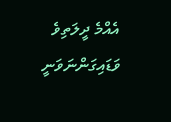އެއްމެ ދީލަތިވެ ވަޑައިގަންނަވަނީ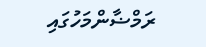ރަމްޟާންމަހުގައި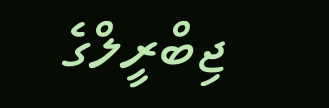ޖިބްރީލްގެ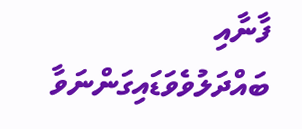ފާނާއި ބައްދަލުވެވަޑައިގަންނަވާ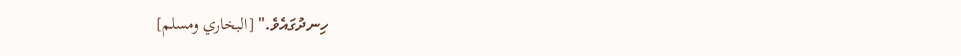ހިނދުގައެވެ." [البخاري ومسلم]